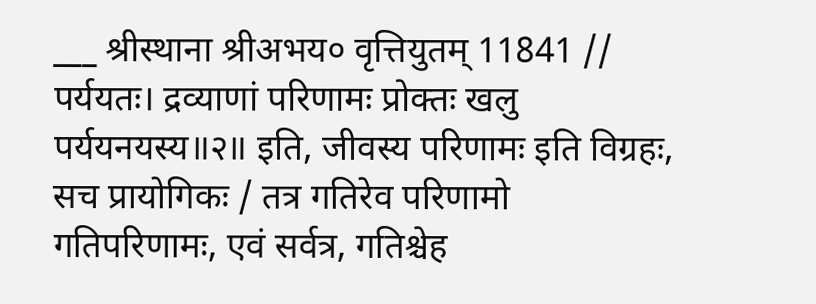___ श्रीस्थाना श्रीअभय० वृत्तियुतम् 11841 // पर्ययतः। द्रव्याणां परिणामः प्रोक्तः खलु पर्ययनयस्य॥२॥ इति, जीवस्य परिणामः इति विग्रहः, सच प्रायोगिकः / तत्र गतिरेव परिणामो गतिपरिणामः, एवं सर्वत्र, गतिश्चेह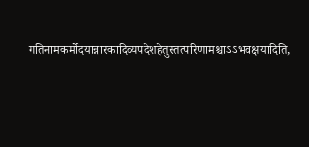गतिनामकर्मोदयान्नारकादिव्यपदेशहेतुस्तत्परिणामश्चाऽऽभवक्षयादिति,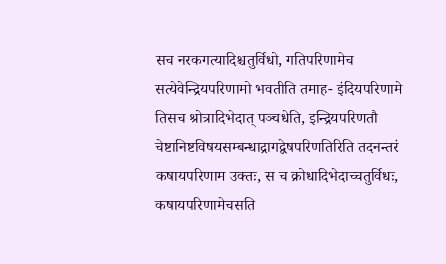सच नरकगत्यादिश्चतुर्विधो, गतिपरिणामेच सत्येवेन्द्रियपरिणामो भवतीति तमाह- इंदियपरिणामे तिसच श्रोत्रादिभेदात् पञ्चधेति, इन्द्रियपरिणतौ चेष्टानिष्टविषयसम्बन्धाद्रागद्वेषपरिणतिरिति तदनन्तरं कषायपरिणाम उक्तः, स च क्रोधादिभेदाच्चतुर्विधः, कषायपरिणामेचसति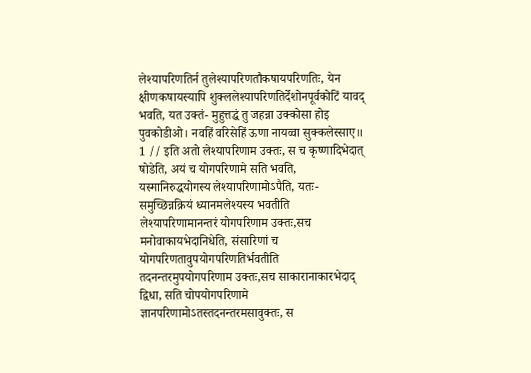लेश्यापरिणतिर्न तुलेश्यापरिणतौकषायपरिणतिः, येन क्षीणकषायस्यापि शुक्ललेश्यापरिणतिर्देशोनपूर्वकोटिं यावद् भवति, यत उक्तं- मुहुत्तद्धं तु जहन्ना उक्कोसा होइ पुवकोडीओ। नवहिं वरिसेहिं ऊणा नायव्वा सुक्कलेस्साए॥ 1 // इति अतो लेश्यापरिणाम उक्तः, स च कृष्णादिभेदात् षोडेति, अयं च योगपरिणामे सति भवति, यस्मानिरुद्धयोगस्य लेश्यापरिणामोऽपैति, यतः- समुच्छिन्नक्रियं ध्यानमलेश्यस्य भवतीति लेश्यापरिणामानन्तरं योगपरिणाम उक्तः,सच मनोवाकायभेदानिधेति, संसारिणां च योगपरिणतावुपयोगपरिणतिर्भवतीति तदनन्तरमुपयोगपरिणाम उक्तः,सच साकारानाकारभेदाद् द्विधा, सति चोपयोगपरिणामे ज्ञानपरिणामोऽतस्तदनन्तरमसावुक्तः, स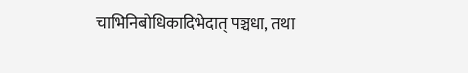चाभिनिबोधिकादिभेदात् पञ्चधा, तथा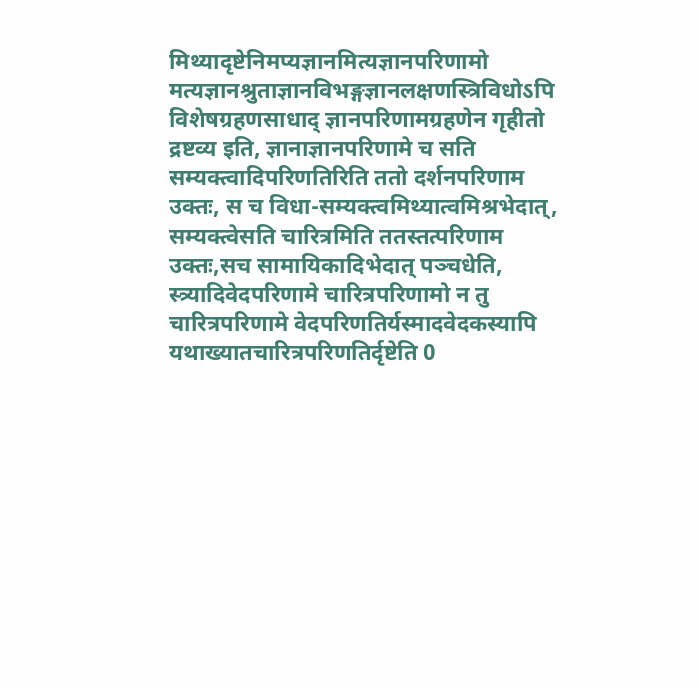मिथ्यादृष्टेनिमप्यज्ञानमित्यज्ञानपरिणामो मत्यज्ञानश्रुताज्ञानविभङ्गज्ञानलक्षणस्त्रिविधोऽपि विशेषग्रहणसाधाद् ज्ञानपरिणामग्रहणेन गृहीतो द्रष्टव्य इति, ज्ञानाज्ञानपरिणामे च सति सम्यक्त्वादिपरिणतिरिति ततो दर्शनपरिणाम उक्तः, स च विधा-सम्यक्त्वमिथ्यात्वमिश्रभेदात्, सम्यक्त्वेसति चारित्रमिति ततस्तत्परिणाम उक्तः,सच सामायिकादिभेदात् पञ्चधेति, स्त्र्यादिवेदपरिणामे चारित्रपरिणामो न तु चारित्रपरिणामे वेदपरिणतिर्यस्मादवेदकस्यापि यथाख्यातचारित्रपरिणतिर्दृष्टेति 0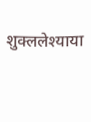शुक्ललेश्याया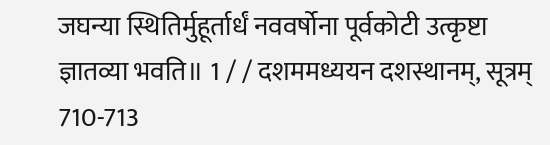जघन्या स्थितिर्मुहूर्तार्धं नववर्षोना पूर्वकोटी उत्कृष्टा ज्ञातव्या भवति॥ 1 / / दशममध्ययन दशस्थानम्, सूत्रम् 710-713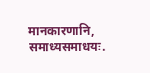मानकारणानि, समाध्यसमाधयः.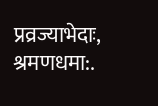प्रव्रज्याभेदाः, श्रमणधमा:.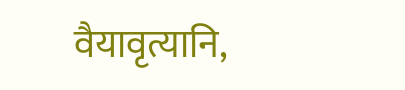वैयावृत्यानि,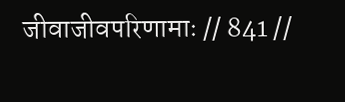जीवाजीवपरिणामाः // 841 //